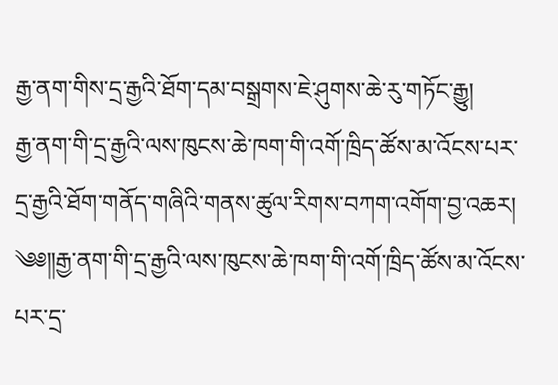རྒྱ་ནག་གིས་དྲ་རྒྱའི་ཐོག་དམ་བསྒྲགས་ཇེ་ཤུགས་ཆེ་རུ་གཏོང་རྒྱུ།
རྒྱ་ནག་གི་དྲ་རྒྱའི་ལས་ཁུངས་ཆེ་ཁག་གི་འགོ་ཁྲིད་ཚོས་མ་འོངས་པར་དྲ་རྒྱའི་ཐོག་གནོད་གཞིའི་གནས་ཚུལ་རིགས་བཀག་འགོག་བྱ་འཆར།
༄༅༎རྒྱ་ནག་གི་དྲ་རྒྱའི་ལས་ཁུངས་ཆེ་ཁག་གི་འགོ་ཁྲིད་ཚོས་མ་འོངས་པར་དྲ་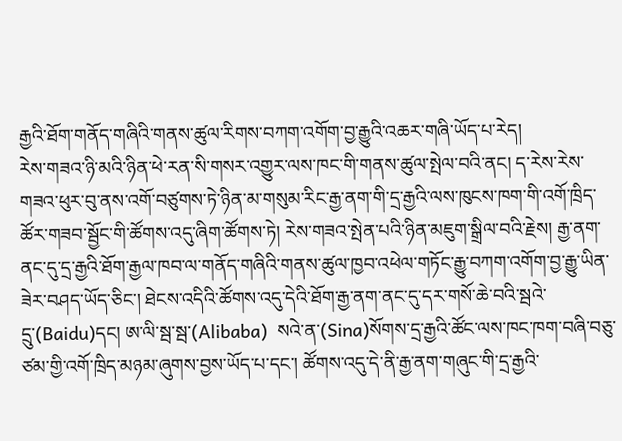རྒྱའི་ཐོག་གནོད་གཞིའི་གནས་ཚུལ་རིགས་བཀག་འགོག་བྱ་རྒྱུའི་འཆར་གཞི་ཡོད་པ་རེད།
རེས་གཟའ་ཉི་མའི་ཉིན་ཕེ་རན་སི་གསར་འགྱུར་ལས་ཁང་གི་གནས་ཚུལ་སྤེལ་བའི་ནང། ད་རེས་རེས་གཟའ་ཕུར་བུ་ནས་འགོ་བཙུགས་ཏེ་ཉིན་མ་གསུམ་རིང་རྒྱ་ནག་གི་དྲ་རྒྱའི་ལས་ཁུངས་ཁག་གི་འགོ་ཁྲིད་ཚོར་གཟབ་སྦྱོང་གི་ཚོགས་འདུ་ཞིག་ཚོགས་ཏེ། རེས་གཟའ་སྤེན་པའི་ཉིན་མཇུག་སྒྲིལ་བའི་རྗེས། རྒྱ་ནག་ནང་དུ་དྲ་རྒྱའི་ཐོག་རྒྱལ་ཁབ་ལ་གནོད་གཞིའི་གནས་ཚུལ་ཁྱབ་འཕེལ་གཏོང་རྒྱུ་བཀག་འགོག་བྱ་རྒྱུ་ཡིན་ཟེར་བཤད་ཡོད་ཅིང་། ཐེངས་འདིའི་ཚོགས་འདུ་དེའི་ཐོག་རྒྱ་ནག་ནང་དུ་དར་གསོ་ཆེ་བའི་སྦའེ་དྲུ་(Baidu)དང། ཨ་ལི་སྦ་སྦ་(Alibaba)  སའེ་ན་(Sina)སོགས་དྲ་རྒྱའི་ཚོང་ལས་ཁང་ཁག་བཞི་བཅུ་ཙམ་གྱི་འགོ་ཁྲིད་མཉམ་ཞུགས་བྱས་ཡོད་པ་དང་། ཚོགས་འདུ་དེ་ནི་རྒྱ་ནག་གཞུང་གི་དྲ་རྒྱའི་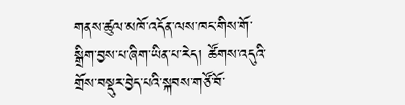གནས་ཚུལ་མཁོ་འདོན་ལས་ཁང་གིས་གོ་སྒྲིག་བྱས་པ་ཞིག་ཡིན་པ་རེད། ཚོགས་འདུའི་གྲོས་བསྡུར་བྱེད་པའི་སྐབས་གཙོ་བོ་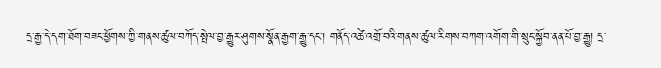དྲ་རྒྱ་དེ་དག་ཐོག་བཟང་ཕྱོགས་ཀྱི་གནས་ཚུལ་བཀོད་སྤེལ་བྱ་རྒྱུར་ཤུགས་སྣོན་རྒྱག་རྒྱུ་དང་། གནོད་འཚེ་འགྲོ་བའི་གནས་ཚུལ་རིགས་བཀག་འགོག་གི་སྲུང་སྐྱོབ་ནན་པོ་བྱ་རྒྱུ། དྲ་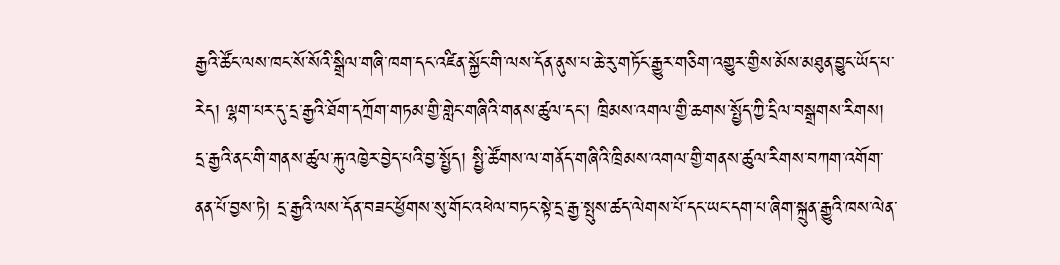རྒྱའི་ཚོང་ལས་ཁང་སོ་སོའི་སྒྲིལ་གཞི་ཁག་དང་འཛིན་སྐྱོང་གི་ལས་དོན་ནུས་པ་ཆེ་རུ་གཏོང་རྒྱུར་གཅིག་འགྱུར་གྱིས་མོས་མཐུན་བྱུང་ཡོད་པ་རེད། ལྷག་པར་དུ་དྲ་རྒྱའི་ཐོག་དཀྲོག་གཏམ་གྱི་གླེང་གཞིའི་གནས་ཚུལ་དང་། ཁྲིམས་འགལ་གྱི་ཆགས་སྤྱོད་ཀྱི་དྲིལ་བསྒྲགས་རིགས། དྲ་རྒྱའི་ནང་གི་གནས་ཚུལ་རྐུ་འཁྱེར་བྱེད་པའི་བྱ་སྤྱོད། སྤྱི་ཚོགས་ལ་གནོད་གཞིའི་ཁྲིམས་འགལ་གྱི་གནས་ཚུལ་རིགས་བཀག་འགོག་ནན་པོ་བྱས་ཏེ། དྲ་རྒྱའི་ལས་དོན་བཟང་ཕྱོགས་སུ་གོང་འཕེལ་བཏང་སྟེ་དྲ་རྒྱ་སྤུས་ཚད་ལེགས་པོ་དང་ཡང་དག་པ་ཞིག་སྐྲུན་རྒྱུའི་ཁས་ལེན་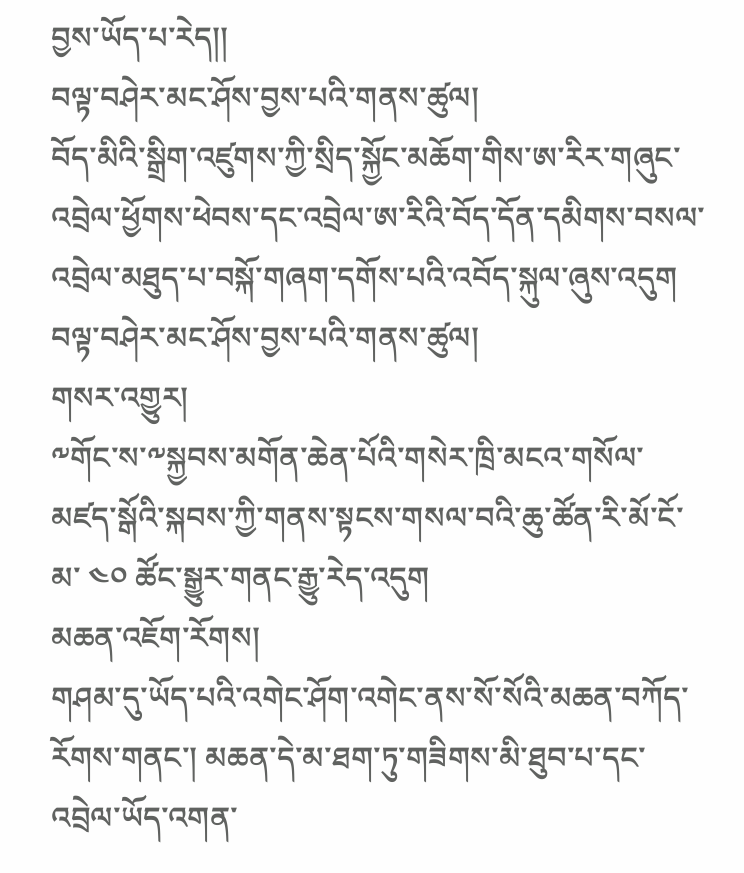བྱས་ཡོད་པ་རེད།།
བལྟ་བཤེར་མང་ཤོས་བྱས་པའི་གནས་ཚུལ།
བོད་མིའི་སྒྲིག་འཛུགས་ཀྱི་སྲིད་སྐྱོང་མཆོག་གིས་ཨ་རིར་གཞུང་འབྲེལ་ཕྱོགས་ཕེབས་དང་འབྲེལ་ཨ་རིའི་བོད་དོན་དམིགས་བསལ་འབྲེལ་མཐུད་པ་བསྐོ་གཞག་དགོས་པའི་འབོད་སྐུལ་ཞུས་འདུག
བལྟ་བཤེར་མང་ཤོས་བྱས་པའི་གནས་ཚུལ།
གསར་འགྱུར།
༸གོང་ས་༸སྐྱབས་མགོན་ཆེན་པོའི་གསེར་ཁྲི་མངའ་གསོལ་མཛད་སྒོའི་སྐབས་ཀྱི་གནས་སྟངས་གསལ་བའི་ཆུ་ཚོན་རི་མོ་ངོ་མ་ ༤༠ ཚོང་སྒྱུར་གནང་རྒྱུ་རེད་འདུག
མཆན་འཇོག་རོགས།
གཤམ་དུ་ཡོད་པའི་འགེང་ཤོག་འགེང་ནས་སོ་སོའི་མཆན་བཀོད་རོགས་གནང་། མཆན་དེ་མ་ཐག་ཏུ་གཟིགས་མི་ཐུབ་པ་དང་འབྲེལ་ཡོད་འགན་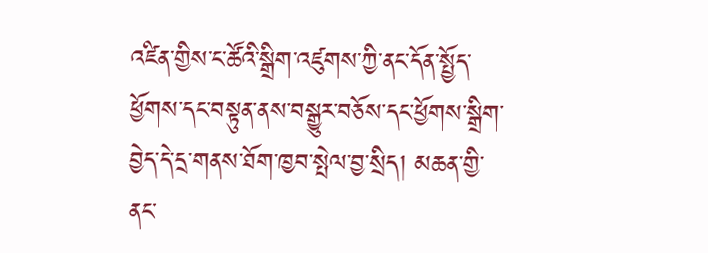འཛིན་གྱིས་ང་ཚོའི་སྒྲིག་འཛུགས་ཀྱི་ནང་དོན་སྤྱོད་ཕྱོགས་དང་བསྟུན་ནས་བསྒྱུར་བཅོས་དང་ཕྱོགས་སྒྲིག་བྱེད་དེ་དྲ་གནས་ཐོག་ཁྱབ་སྤེལ་བྱ་སྲིད། མཆན་གྱི་ནང་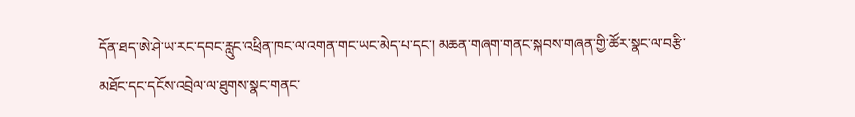དོན་ཐད་ཨེ་ཤེ་ཡ་རང་དབང་རླུང་འཕྲིན་ཁང་ལ་འགན་གང་ཡང་མེད་པ་དང་། མཆན་གཞག་གནང་སྐབས་གཞན་གྱི་ཚོར་སྣང་ལ་བརྩི་མཐོང་དང་དངོས་འབྲེལ་ལ་ཐུགས་སྣང་གནང་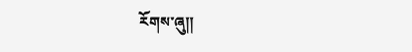རོགས་ཞུ༎